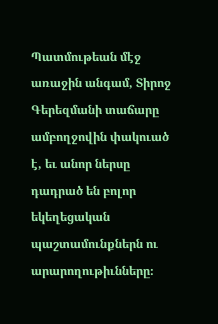Պատմութեան մէջ առաջին անգամ, Տիրոջ Գերեզմանի տաճարը ամբողջովին փակուած է, եւ անոր ներսը դադրած են բոլոր եկեղեցական պաշտամունքներն ու արարողութիւնները։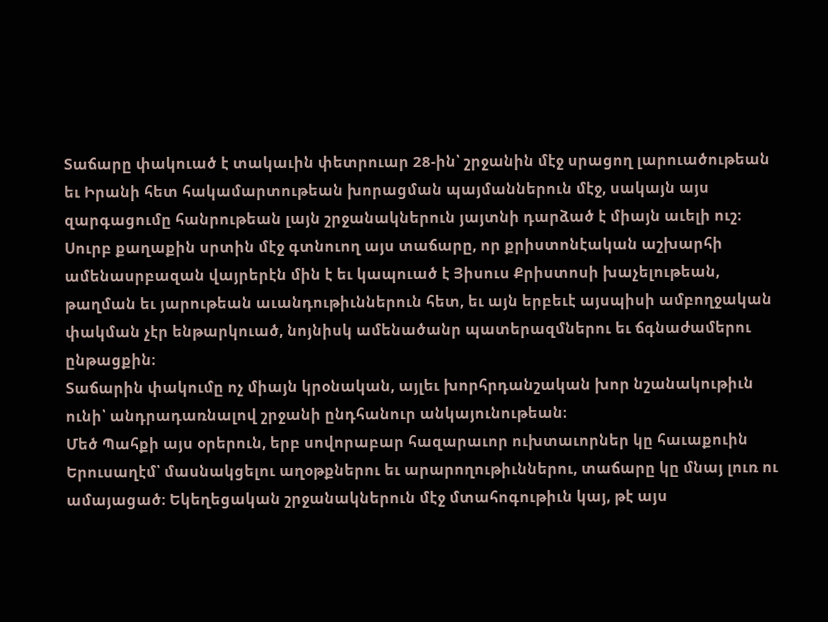Տաճարը փակուած է տակաւին փետրուար 28-ին՝ շրջանին մէջ սրացող լարուածութեան եւ Իրանի հետ հակամարտութեան խորացման պայմաններուն մէջ, սակայն այս զարգացումը հանրութեան լայն շրջանակներուն յայտնի դարձած է միայն աւելի ուշ։
Սուրբ քաղաքին սրտին մէջ գտնուող այս տաճարը, որ քրիստոնէական աշխարհի ամենասրբազան վայրերէն մին է եւ կապուած է Յիսուս Քրիստոսի խաչելութեան, թաղման եւ յարութեան աւանդութիւններուն հետ, եւ այն երբեւէ այսպիսի ամբողջական փակման չէր ենթարկուած, նոյնիսկ ամենածանր պատերազմներու եւ ճգնաժամերու ընթացքին։
Տաճարին փակումը ոչ միայն կրօնական, այլեւ խորհրդանշական խոր նշանակութիւն ունի՝ անդրադառնալով շրջանի ընդհանուր անկայունութեան։
Մեծ Պահքի այս օրերուն, երբ սովորաբար հազարաւոր ուխտաւորներ կը հաւաքուին Երուսաղէմ՝ մասնակցելու աղօթքներու եւ արարողութիւններու, տաճարը կը մնայ լուռ ու ամայացած։ Եկեղեցական շրջանակներուն մէջ մտահոգութիւն կայ, թէ այս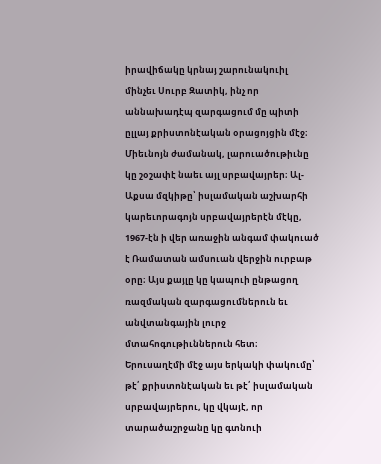իրավիճակը կրնայ շարունակուիլ մինչեւ Սուրբ Զատիկ, ինչ որ աննախադէպ զարգացում մը պիտի ըլլայ քրիստոնէական օրացոյցին մէջ։
Միեւնոյն ժամանակ, լարուածութիւնը կը շօշափէ նաեւ այլ սրբավայրեր։ Ալ-Աքսա մզկիթը՝ իսլամական աշխարհի կարեւորագոյն սրբավայրերէն մէկը, 1967-էն ի վեր առաջին անգամ փակուած է Ռամատան ամսուան վերջին ուրբաթ օրը։ Այս քայլը կը կապուի ընթացող ռազմական զարգացումներուն եւ անվտանգային լուրջ մտահոգութիւններուն հետ։
Երուսաղէմի մէջ այս երկակի փակումը՝ թէ՛ քրիստոնէական եւ թէ՛ իսլամական սրբավայրերու, կը վկայէ, որ տարածաշրջանը կը գտնուի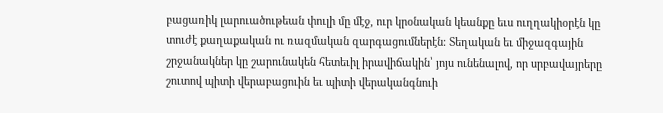բացառիկ լարուածութեան փուլի մը մէջ, ուր կրօնական կեանքը եւս ուղղակիօրէն կը տուժէ քաղաքական ու ռազմական զարգացումներէն։ Տեղական եւ միջազգային շրջանակներ կը շարունակեն հետեւիլ իրավիճակին՝ յոյս ունենալով, որ սրբավայրերը շուտով պիտի վերաբացուին եւ պիտի վերականգնուի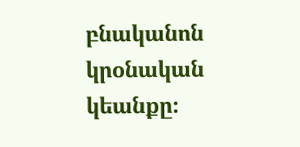բնականոն կրօնական կեանքը։